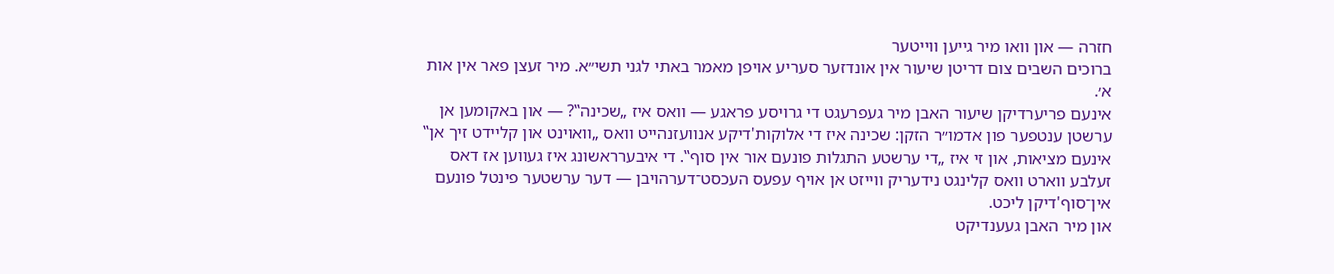חזרה — און וואו מיר גייען ווייטער
ברוכים השבים צום דריטן שיעור אין אונדזער סעריע אויפן מאמר באתי לגני תשי״א. מיר זעצן פאר אין אות א׳.
אינעם פריערדיקן שיעור האבן מיר געפרעגט די גרויסע פראגע — וואס איז „שכינה‟? — און באקומען אן ערשטן ענטפער פון אדמו״ר הזקן: שכינה איז די אלוקות'דיקע אנוועזנהייט וואס „וואוינט און קליידט זיך אן‟ אינעם מציאות, און זי איז „די ערשטע התגלות פונעם אור אין סוף‟. די איבערראשונג איז געווען אז דאס זעלבע ווארט וואס קלינגט נידעריק ווייזט אן אויף עפעס העכסט־דערהויבן — דער ערשטער פינטל פונעם אין־סוף'דיקן ליכט.
און מיר האבן געענדיקט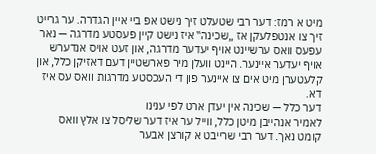מיט א רמז: דער רבי שטעלט זיך נישט אפ ביי איין הגדרה. ער גרייט זיך צו אנטפלעקן אז „שכינה‟ איז נישט קיין פעסטע מדרגה — נאר עפעס וואס ערשיינט אויף יעדער מדרגה, און זעט אויס אנדערש אויף יעדער איינער. היינט וועלן מיר פארשטיין דעם דאזיקן כלל, און קלעטערן מיט אים צו איינער פון די העכסטע מדרגות וואס עס איז דא.
דער כלל — שכינה אין יעדן ארט לפי ענינו
לאמיר אנהייבן מיטן כלל, ווייל ער איז דער שליסל צו אלץ וואס קומט נאך. דער רבי שרייבט א קורצן אבער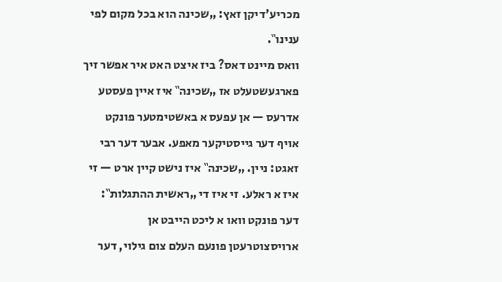מכריע'דיקן זאץ: „שכינה הוא בכל מקום לפי ענינו‟.
וואס מיינט דאס? ביז איצט האט איר אפשר זיך פארגעשטעלט אז „שכינה‟ איז איין פעסטע אדרעס — אן עפעס א באשטימטער פונקט אויף דער גייסטיקער מאפע. אבער דער רבי זאגט: ניין. „שכינה‟ איז נישט קיין ארט — זי איז א ראלע. זי איז די „ראשית ההתגלות‟: דער פונקט וואו א ליכט הייבט אן ארויסצוטרעטן פונעם העלם צום גילוי, דער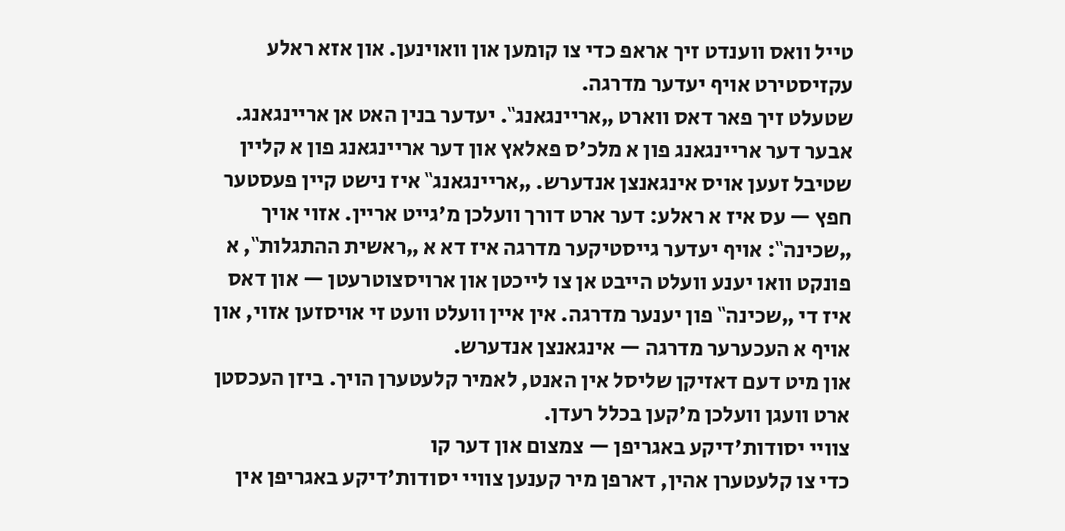טייל וואס ווענדט זיך אראפ כדי צו קומען און וואוינען. און אזא ראלע עקזיסטירט אויף יעדער מדרגה.
שטעלט זיך פאר דאס ווארט „אריינגאנג‟. יעדער בנין האט אן אריינגאנג. אבער דער אריינגאנג פון א מלכ'ס פאלאץ און דער אריינגאנג פון א קליין שטיבל זעען אויס אינגאנצן אנדערש. „אריינגאנג‟ איז נישט קיין פעסטער חפץ — עס איז א ראלע: דער ארט דורך וועלכן מ'גייט אריין. אזוי אויך „שכינה‟: אויף יעדער גייסטיקער מדרגה איז דא א „ראשית ההתגלות‟, א פונקט וואו יענע וועלט הייבט אן צו לייכטן און ארויסצוטרעטן — און דאס איז די „שכינה‟ פון יענער מדרגה. אין איין וועלט וועט זי אויסזען אזוי, און אויף א העכערער מדרגה — אינגאנצן אנדערש.
און מיט דעם דאזיקן שליסל אין האנט, לאמיר קלעטערן הויך. ביזן העכסטן ארט וועגן וועלכן מ'קען בכלל רעדן.
צוויי יסודות'דיקע באגריפן — צמצום און דער קו
כדי צו קלעטערן אהין, דארפן מיר קענען צוויי יסודות'דיקע באגריפן אין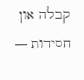קבלה און חסידות —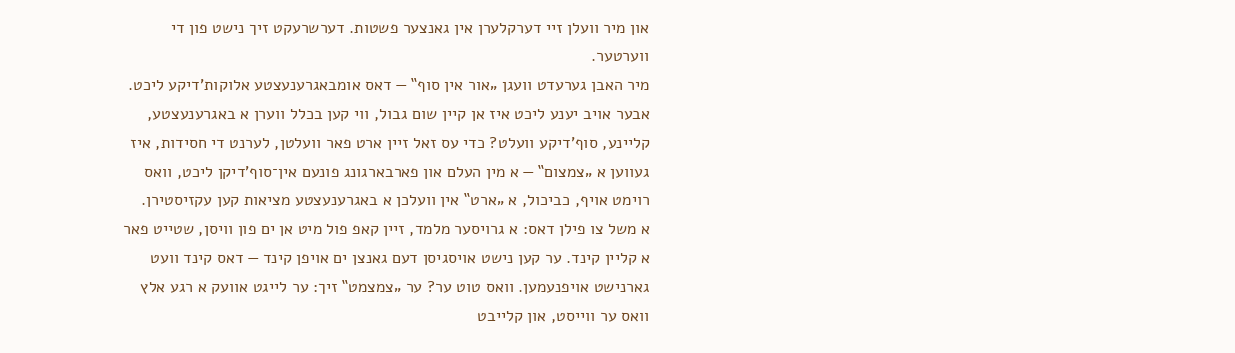און מיר וועלן זיי דערקלערן אין גאנצער פשטות. דערשרעקט זיך נישט פון די ווערטער.
מיר האבן גערעדט וועגן „אור אין סוף‟ — דאס אומבאגרענעצטע אלוקות'דיקע ליכט. אבער אויב יענע ליכט איז אן קיין שום גבול, ווי קען בכלל ווערן א באגרענעצטע, קליינע, סוף'דיקע וועלט? כדי עס זאל זיין ארט פאר וועלטן, לערנט די חסידות, איז געווען א „צמצום‟ — א מין העלם און פארבארגונג פונעם אין־סוף'דיקן ליכט, וואס רוימט אויף, כביכול, א „ארט‟ אין וועלכן א באגרענעצטע מציאות קען עקזיסטירן.
א משל צו פילן דאס: א גרויסער מלמד, זיין קאפ פול מיט אן ים פון וויסן, שטייט פאר א קליין קינד. ער קען נישט אויסגיסן דעם גאנצן ים אויפן קינד — דאס קינד וועט גארנישט אויפנעמען. וואס טוט ער? ער „צמצמט‟ זיך: ער לייגט אוועק א רגע אלץ וואס ער ווייסט, און קלייבט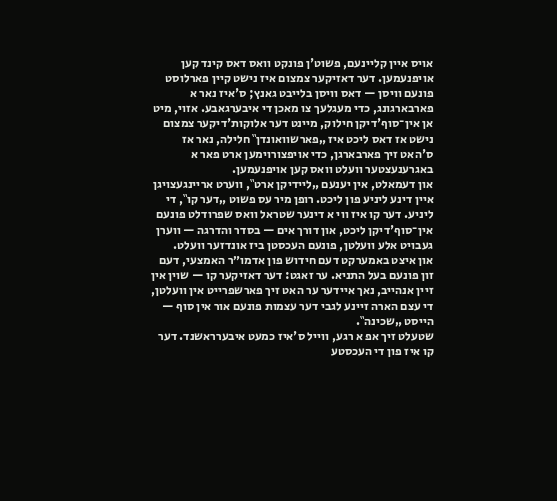אויס איין קליינעם, פשוט'ן פונקט וואס דאס קינד קען אויפנעמען. דער דאזיקער צמצום איז נישט קיין פארלוסט פונעם וויסן — דאס וויסן בלייבט גאנץ; ס'איז נאר א פארבארגונג, כדי מעגלעך צו מאכן די איבערגאבע. אזוי, מיט אן אין־סוף'דיקן חילוק, מיינט דער אלוקות'דיקער צמצום נישט אז דאס ליכט איז „פארשוואונדן‟ חלילה, נאר אז ס'האט זיך פארבארגן, כדי אויפצורוימען ארט פאר א באגרענעצטער וועלט וואס קען אויפנעמען.
און דעמאלט, אין יענעם „ליידיקן ארט‟, ווערט אריינגעצויגן איין דינע ליניע פון ליכט. רופן מיר עס פשוט „דער קו‟, די ליניע. דער קו איז ווי א דינער שטראל וואס שפרודלט פונעם אין־סוף'דיקן ליכט, און דורך אים — בסדר והדרגה — ווערן געבויט אלע וועלטן, פונעם העכסטן ביז אונדזער וועלט.
און איצט באמערקט דעם חידוש פון אדמו״ר האמצעי, דעם זון פונעם בעל התניא. ער זאגט: דער דאזיקער קו — שוין אין זיין אנהייב, נאך איידער ער האט זיך פארשפרייט אין וועלטן, די עצם הארה זיינע לגבי דער עצמות פונעם אור אין סוף — הייסט „שכינה‟.
שטעלט זיך אפ א רגע, ווייל ס'איז כמעט איבערראשנד. דער קו איז פון די העכסטע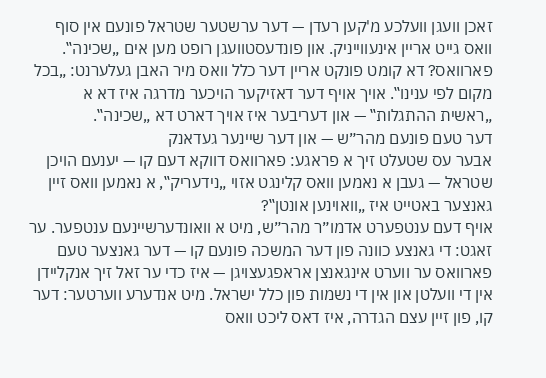זאכן וועגן וועלכע מ'קען רעדן — דער ערשטער שטראל פונעם אין סוף וואס גייט אריין אינעווייניק. און פונדעסטוועגן רופט מען אים „שכינה‟. פארוואס? דא קומט פונקט אריין דער כלל וואס מיר האבן געלערנט: „בכל מקום לפי ענינו‟. אויך אויף דער דאזיקער הויכער מדרגה איז דא א „ראשית ההתגלות‟ — און דעריבער איז אויך דארט דא „שכינה‟.
דער טעם פונעם מהר״ש — און דער שיינער געדאנק
אבער עס שטעלט זיך א פראגע: פארוואס דווקא דעם קו — יענעם הויכן שטראל — געבן א נאמען וואס קלינגט אזוי „נידעריק‟, א נאמען וואס זיין גאנצער באטייט איז „וואוינען אונטן‟?
אויף דעם ענטפערט אדמו״ר מהר״ש, מיט א וואונדערשיינעם ענטפער. ער זאגט: די גאנצע כוונה פון דער המשכה פונעם קו — דער גאנצער טעם פארוואס ער ווערט אינגאנצן אראפגעצויגן — איז כדי ער זאל זיך אנקליידן אין די וועלטן און אין די נשמות פון כלל ישראל. מיט אנדערע ווערטער: דער קו, פון זיין עצם הגדרה, איז דאס ליכט וואס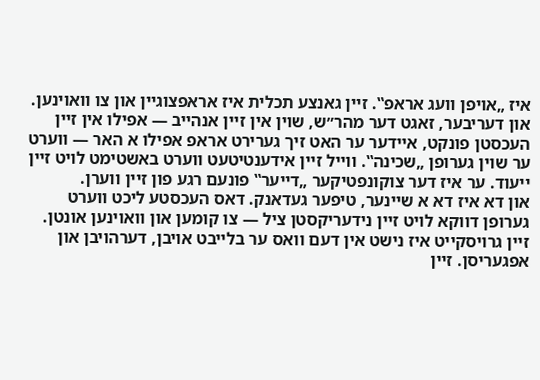איז „אויפן וועג אראפ‟. זיין גאנצע תכלית איז אראפצוגיין און צו וואוינען.
און דעריבער, זאגט דער מהר״ש, שוין אין זיין אנהייב — אפילו אין זיין העכסטן פונקט, איידער ער האט זיך גערירט אראפ אפילו א האר — ווערט ער שוין גערופן „שכינה‟. ווייל זיין אידענטיטעט ווערט באשטימט לויט זיין ייעוד. ער איז דער צוקונפטיקער „דייער‟ פונעם רגע פון זיין ווערן.
און דא איז דא א שיינער, טיפער געדאנק. דאס העכסטע ליכט ווערט גערופן דווקא לויט זיין נידעריקסטן ציל — צו קומען און וואוינען אונטן. זיין גרויסקייט איז נישט אין דעם וואס ער בלייבט אויבן, דערהויבן און אפגעריסן. זיין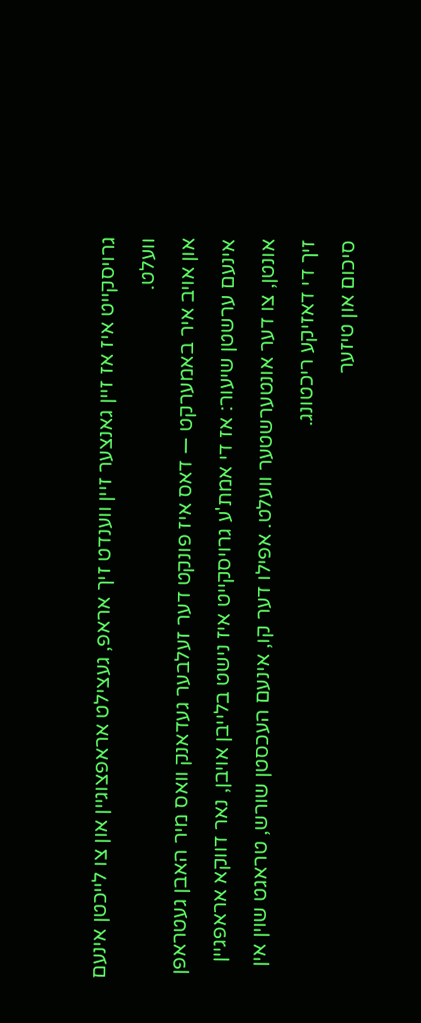גרויסקייט איז אז זיין גאנצער זיין ווענדט זיך אראפ, געצילט אראפצוגיין און צו לייכטן אינעם וועלט.
און אויב איר באמערקט — דאס איז פונקט דער זעלבער געדאנק וואס מיר האבן געטראפן אינעם ערשטן שיעור: אז די אמת'ע גרויסקייט איז נישט בלייבן אויבן, נאר דווקא אראפגיין אונטן, צו דער אונטערשטער וועלט. אפילו דער קו, אינעם העכסטן שורש, טראגט שוין אין זיך די דאזיקע ריכטונג.
סיכום און טיזער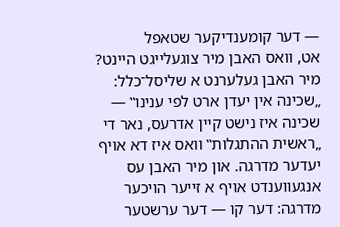— דער קומענדיקער שטאפל
אט, וואס האבן מיר צוגעלייגט היינט?
מיר האבן געלערנט א שליסל־כלל: „שכינה אין יעדן ארט לפי ענינו‟ — שכינה איז נישט קיין אדרעס, נאר די „ראשית ההתגלות‟ וואס איז דא אויף יעדער מדרגה. און מיר האבן עס אנגעווענדט אויף א זייער הויכער מדרגה: דער קו — דער ערשטער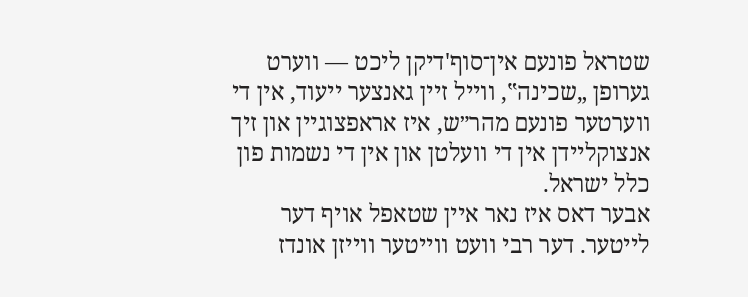שטראל פונעם אין־סוף'דיקן ליכט — ווערט גערופן „שכינה‟, ווייל זיין גאנצער ייעוד, אין די ווערטער פונעם מהר״ש, איז אראפצוגיין און זיך אנצוקליידן אין די וועלטן און אין די נשמות פון כלל ישראל.
אבער דאס איז נאר איין שטאפל אויף דער לייטער. דער רבי וועט ווייטער ווייזן אונדז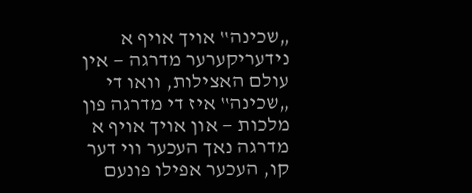„שכינה‟ אויך אויף א נידעריקערער מדרגה — אין עולם האצילות, וואו די „שכינה‟ איז די מדרגה פון מלכות — און אויך אויף א מדרגה נאך העכער ווי דער קו, העכער אפילו פונעם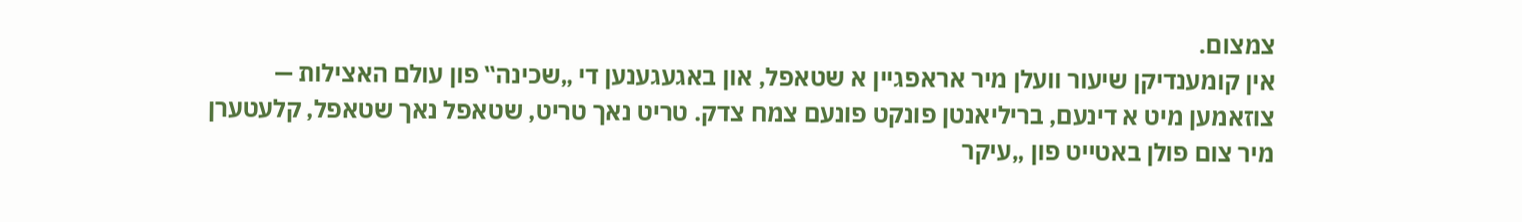צמצום.
אין קומענדיקן שיעור וועלן מיר אראפגיין א שטאפל, און באגעגענען די „שכינה‟ פון עולם האצילות — צוזאמען מיט א דינעם, בריליאנטן פונקט פונעם צמח צדק. טריט נאך טריט, שטאפל נאך שטאפל, קלעטערן מיר צום פולן באטייט פון „עיקר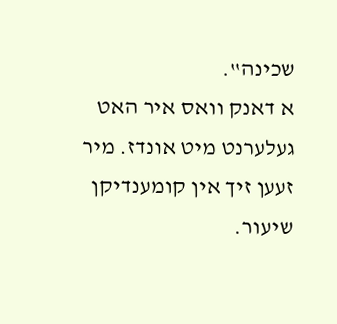שכינה‟.
א דאנק וואס איר האט געלערנט מיט אונדז. מיר זעען זיך אין קומענדיקן שיעור.